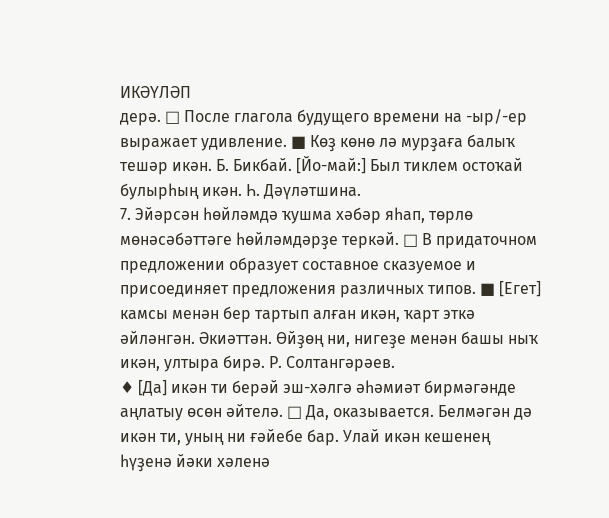ИКӘҮЛӘП
дерә. □ После глагола будущего времени на -ыр/-ер выражает удивление. ■ Көҙ көнө лә мурҙаға балыҡ тешәр икән. Б. Бикбай. [Йо-май:] Был тиклем остоҡай булырһың икән. Һ. Дәүләтшина.
7. Эйәрсән һөйләмдә ҡушма хәбәр яһап, төрлө мөнәсәбәттәге һөйләмдәрҙе теркәй. □ В придаточном предложении образует составное сказуемое и присоединяет предложения различных типов. ■ [Егет] камсы менән бер тартып алған икән, ҡарт эткә әйләнгән. Әкиәттән. Өйҙөң ни, нигеҙе менән башы ныҡ икән, ултыра бирә. Р. Солтангәрәев.
♦ [Да] икән ти берәй эш-хәлгә әһәмиәт бирмәгәнде аңлатыу өсөн әйтелә. □ Да, оказывается. Белмәгән дә икән ти, уның ни ғәйебе бар. Улай икән кешенең һүҙенә йәки хәленә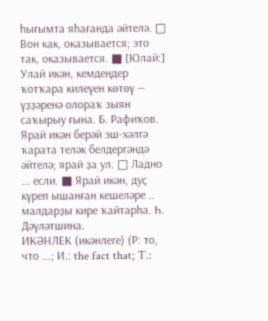һығымта яһағанда әйтелә. □ Вон как, оказывается; это так, оказывается. ■ [Юлай:] Улай икән, кемдеңдер ҡотҡара килеүен көтөү — үҙҙәренә олораҡ зыян саҡырыу ғына. Б. Рафиҡов. Ярай икән берәй эш-хәлгә ҡарата теләк белдергәндә әйтелә; ярай ҙа ул. □ Ладно ... если. ■ Ярай икән, дуҫ күреп ышанған кешеләре .. малдарҙы кире ҡайтарһа. Һ. Дәүләтшина.
ИКӘНЛЕК (икәнлеге) (Р: то, что ...; И.: the fact that; T.: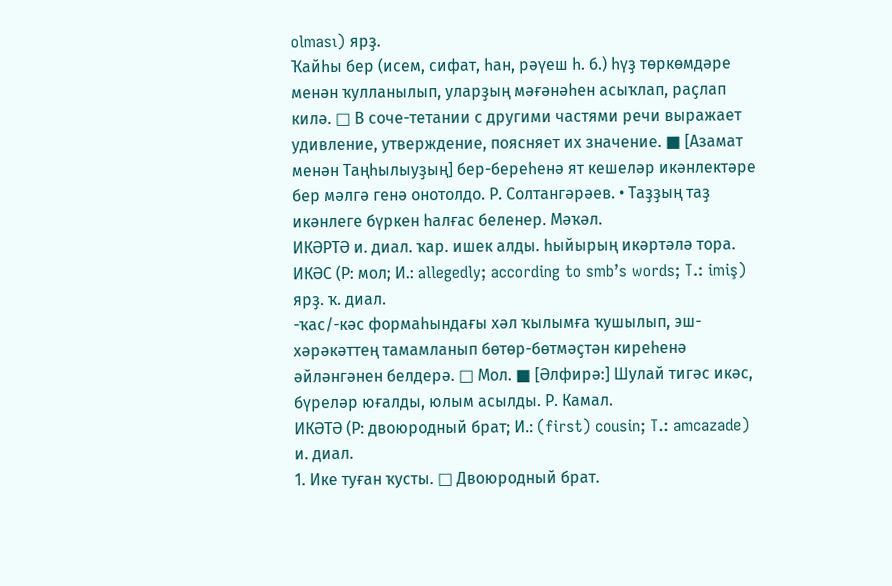olması) ярҙ.
Ҡайһы бер (исем, сифат, һан, рәүеш һ. б.) һүҙ төркөмдәре менән ҡулланылып, уларҙың мәғәнәһен асыҡлап, раҫлап килә. □ В соче-тетании с другими частями речи выражает удивление, утверждение, поясняет их значение. ■ [Азамат менән Таңһылыуҙың] бер-береһенә ят кешеләр икәнлектәре бер мәлгә генә онотолдо. Р. Солтангәрәев. • Таҙҙың таҙ икәнлеге бүркен һалғас беленер. Мәҡәл.
ИКӘРТӘ и. диал. ҡар. ишек алды. һыйырың икәртәлә тора.
ИКӘС (Р: мол; И.: allegedly; according to smb’s words; T.: imiş) ярҙ. ҡ. диал.
-ҡас/-кәс формаһындағы хәл ҡылымға ҡушылып, эш-хәрәкәттең тамамланып бөтөр-бөтмәҫтән киреһенә әйләнгәнен белдерә. □ Мол. ■ [Әлфирә:] Шулай тигәс икәс, бүреләр юғалды, юлым асылды. Р. Камал.
ИКӘТӘ (Р: двоюродный брат; И.: (first) cousin; T.: amcazade) и. диал.
1. Ике туған ҡусты. □ Двоюродный брат.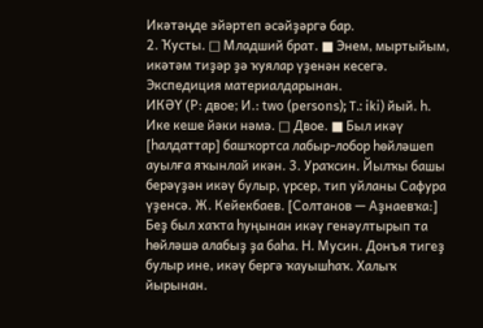Икәтәңде эйәртеп әсәйҙәргә бар.
2. Ҡусты. □ Младший брат. ■ Энем, мыртыйым, икәтәм тиҙәр ҙә ҡуялар үҙенән кесегә. Экспедиция материалдарынан.
ИКӘҮ (Р: двое; И.: two (persons); T.: iki) йый. һ.
Ике кеше йәки нәмә. □ Двое. ■ Был икәү [һалдаттар] башҡортса лабыр-лобор һөйләшеп ауылға яҡынлай икән. 3. Ураҡсин. Йылҡы башы берәүҙән икәү булыр, үрсер, тип уйланы Сафура үҙенсә. Ж. Кейекбаев. [Солтанов — Аҙнаевҡа:] Беҙ был хаҡта һуңынан икәү генәултырып та һөйләшә алабыҙ ҙа баһа. Н. Мусин. Донъя тигеҙ булыр ине, икәү бергә ҡауышһаҡ. Халыҡ йырынан.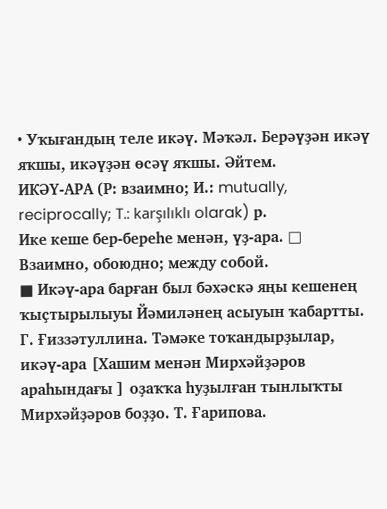• Уҡығандың теле икәү. Мәҡәл. Берәүҙән икәү яҡшы, икәүҙән өсәү яҡшы. Әйтем.
ИКӘҮ-АРА (Р: взаимно; И.: mutually, reciprocally; T.: karşılıklı olarak) р.
Ике кеше бер-береһе менән, үҙ-ара. □ Взаимно, обоюдно; между собой.
■ Икәү-ара барған был бәхәскә яңы кешенең ҡыҫтырылыуы Йәмиләнең асыуын ҡабартты. Г. Ғиззәтуллина. Тәмәке тоҡандырҙылар, икәү-ара [Хашим менән Мирхәйҙәров араһындағы ] оҙаҡҡа һуҙылған тынлыҡты Мирхәйҙәров боҙҙо. Т. Ғарипова.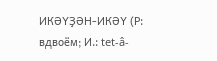ИКӘҮҘӘН-ИКӘҮ (Р: вдвоём; И.: tet-â-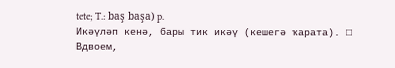tete; T.: baş başa) p.
Икәүләп кенә, бары тик икәү (кешегә ҡарата). □ Вдвоем,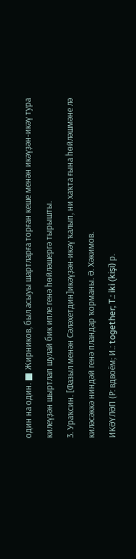один на один. ■ Жирников, был асыуы шартларға торған кеше менән икәүҙән-икәү тура килеүҙән шыртлап шулай бик ипле генә һөйләшергә тырышты.
3. Ураҡсин. [Фазыл менән Сәләхетдин]икәүҙән-икәү ҡалып, ни хаҡта ғына һөйләшмәне лә киләсәккә ниндәй генә пландар ҡорманы. Ә. Хәкимов.
ИКӘҮЛӘП (Р: вдвоём; И.: together; T.: iki (kişi) р.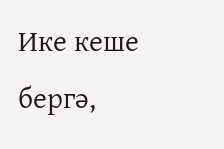Ике кеше бергә,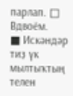парлап. □ Вдвоём.
■ Искәндәр тиҙ үк мылтыҡтың телен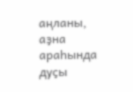аңланы, аҙна араһында дуҫы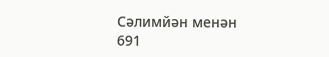Сәлимйән менән
691